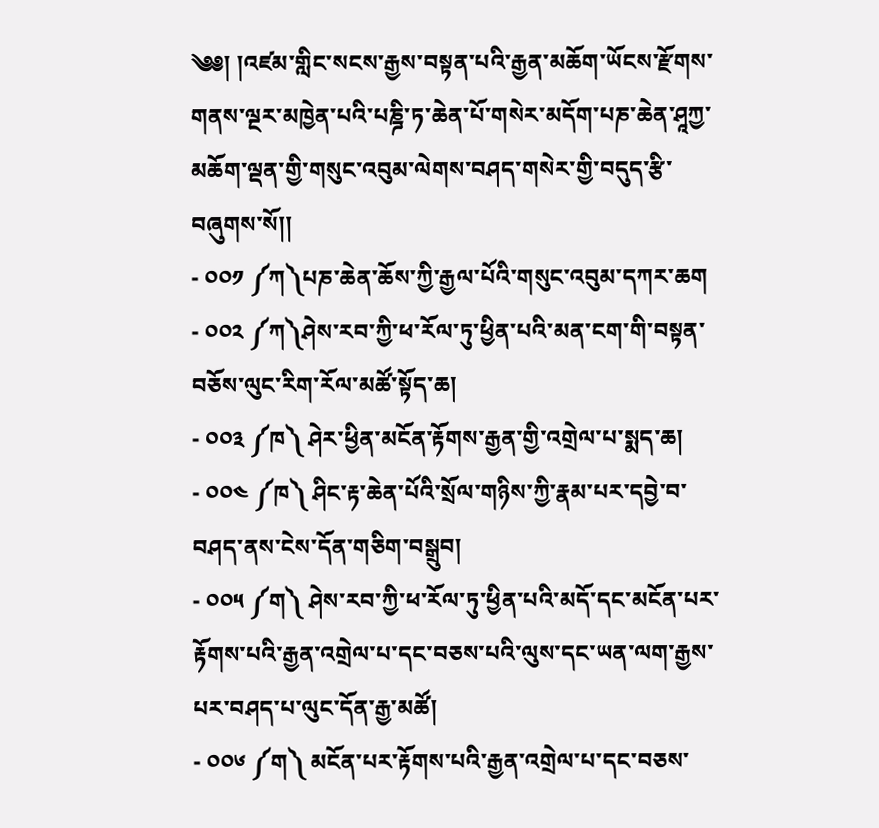༄༅། །འཛམ་གླིང་སངས་རྒྱས་བསྟན་པའི་རྒྱན་མཆོག་ཡོངས་རྫོགས་གནས་ལྔར་མཁྱེན་པའི་པཎྜི་ཏ་ཆེན་པོ་གསེར་མདོག་པཎ་ཆེན་ཤཱཀྱ་མཆོག་ལྡན་གྱི་གསུང་འབུམ་ལེགས་བཤད་གསེར་གྱི་བདུད་རྩི་བཞུགས་སོ།།
- ༠༠༡ ༼ཀ༽པཎ་ཆེན་ཆོས་ཀྱི་རྒྱལ་པོའི་གསུང་འབུམ་དཀར་ཆག
- ༠༠༢ ༼ཀ༽ཤེས་རབ་ཀྱི་ཕ་རོལ་ཏུ་ཕྱིན་པའི་མན་ངག་གི་བསྟན་བཅོས་ལུང་རིག་རོལ་མཚོ་སྟོད་ཆ།
- ༠༠༣ ༼ཁ༽ ཤེར་ཕྱིན་མངོན་རྟོགས་རྒྱན་གྱི་འགྲེལ་པ་སྨད་ཆ།
- ༠༠༤ ༼ཁ༽ ཤིང་རྟ་ཆེན་པོའི་སྲོལ་གཉིས་ཀྱི་རྣམ་པར་དབྱེ་བ་བཤད་ནས་ངེས་དོན་གཅིག་བསྒྲུབ།
- ༠༠༥ ༼ག༽ ཤེས་རབ་ཀྱི་ཕ་རོལ་ཏུ་ཕྱིན་པའི་མདོ་དང་མངོན་པར་རྟོགས་པའི་རྒྱན་འགྲེལ་པ་དང་བཅས་པའི་ལུས་དང་ཡན་ལག་རྒྱས་པར་བཤད་པ་ལུང་དོན་རྒྱ་མཚོ།
- ༠༠༦ ༼ག༽ མངོན་པར་རྟོགས་པའི་རྒྱན་འགྲེལ་པ་དང་བཅས་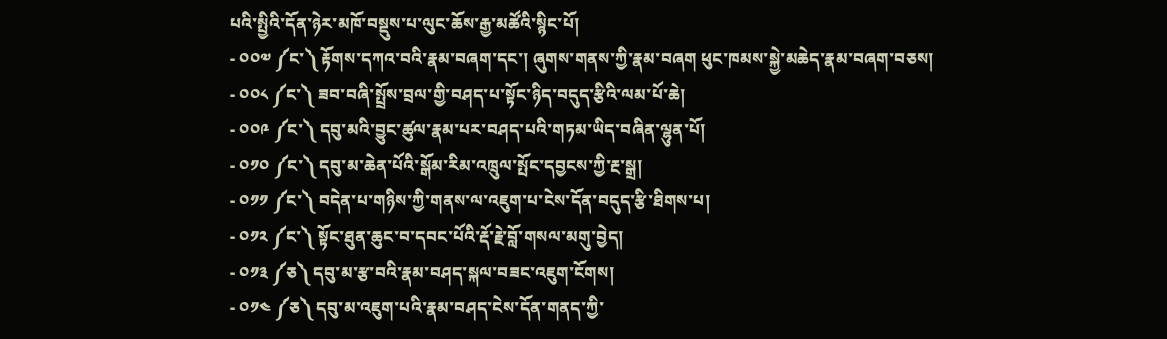པའི་སྤྱིའི་དོན་ཉེར་མཁོ་བསྡུས་པ་ལུང་ཆོས་རྒྱ་མཚོའི་སྙིང་པོ།
- ༠༠༧ ༼ང་༽ རྟོགས་དཀའ་བའི་རྣམ་བཞག་དང་། ཞུགས་གནས་ཀྱི་རྣམ་བཞག ཕུང་ཁམས་སྐྱེ་མཆེད་རྣམ་བཞག་བཅས།
- ༠༠༨ ༼ང་༽ ཟབ་བཞི་སྤྲོས་བྲལ་གྱི་བཤད་པ་སྟོང་ཉིད་བདུད་རྩིའི་ལམ་པོ་ཆེ།
- ༠༠༩ ༼ང་༽ དབུ་མའི་བྱུང་ཚུལ་རྣམ་པར་བཤད་པའི་གཏམ་ཡིད་བཞིན་ལྷུན་པོ།
- ༠༡༠ ༼ང་༽ དབུ་མ་ཆེན་པོའི་སྒོམ་རིམ་འཁྲུལ་སྤོང་དབྱངས་ཀྱི་རྔ་སྒྲ།
- ༠༡༡ ༼ང་༽ བདེན་པ་གཉིས་ཀྱི་གནས་ལ་འཇུག་པ་ངེས་དོན་བདུད་རྩི་ཐིགས་པ།
- ༠༡༢ ༼ང་༽ སྟོང་ཐུན་ཆུང་བ་དབང་པོའི་རྡོ་རྗེ་བློ་གསལ་མགུ་བྱེད།
- ༠༡༣ ༼ཅ༽ དབུ་མ་རྩ་བའི་རྣམ་བཤད་སྐལ་བཟང་འཇུག་ངོགས།
- ༠༡༤ ༼ཅ༽ དབུ་མ་འཇུག་པའི་རྣམ་བཤད་ངེས་དོན་གནད་ཀྱི་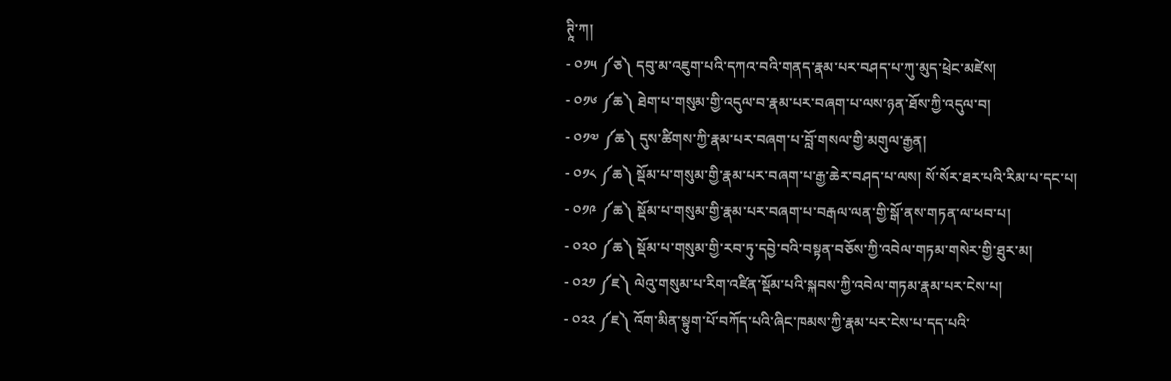ཊཱི་ཀ།
- ༠༡༥ ༼ཅ༽ དབུ་མ་འཇུག་པའི་དཀའ་བའི་གནད་རྣམ་པར་བཤད་པ་ཀུ་མུད་ཕྲེང་མཛེས།
- ༠༡༦ ༼ཆ༽ ཐེག་པ་གསུམ་གྱི་འདུལ་བ་རྣམ་པར་བཞག་པ་ལས་ཉན་ཐོས་ཀྱི་འདུལ་བ།
- ༠༡༧ ༼ཆ༽ དུས་ཚིགས་ཀྱི་རྣམ་པར་བཞག་པ་བློ་གསལ་གྱི་མགུལ་རྒྱན།
- ༠༡༨ ༼ཆ༽ སྡོམ་པ་གསུམ་གྱི་རྣམ་པར་བཞག་པ་རྒྱ་ཆེར་བཤད་པ་ལས། སོ་སོར་ཐར་པའི་རིམ་པ་དང་པ།
- ༠༡༩ ༼ཆ༽ སྡོམ་པ་གསུམ་གྱི་རྣམ་པར་བཞག་པ་བརྒལ་ལན་གྱི་སྒོ་ནས་གཏན་ལ་ཕབ་པ།
- ༠༢༠ ༼ཆ༽ སྡོམ་པ་གསུམ་གྱི་རབ་ཏུ་དབྱེ་བའི་བསྟན་བཅོས་ཀྱི་འབེལ་གཏམ་གསེར་གྱི་ཐུར་མ།
- ༠༢༡ ༼ཇ༽ ལེའུ་གསུམ་པ་རིག་འཛིན་སྡོམ་པའི་སྐབས་ཀྱི་འབེལ་གཏམ་རྣམ་པར་ངེས་པ།
- ༠༢༢ ༼ཇ༽ འོག་མིན་སྟུག་པོ་བཀོད་པའི་ཞིང་ཁམས་ཀྱི་རྣམ་པར་ངེས་པ་དད་པའི་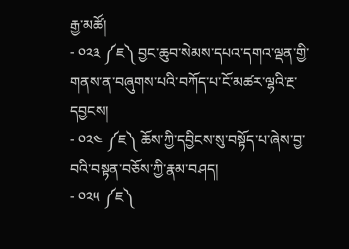རྒྱ་མཚོ།
- ༠༢༣ ༼ཇ༽ བྱང་ཆུབ་སེམས་དཔའ་དགའ་ལྡན་གྱི་གནས་ན་བཞུགས་པའི་བཀོད་པ་ངོ་མཚར་ལྷའི་རྔ་དབྱངས།
- ༠༢༤ ༼ཇ༽ ཆོས་ཀྱི་དབྱིངས་སུ་བསྟོད་པ་ཞེས་བྱ་བའི་བསྟན་བཅོས་ཀྱི་རྣམ་བཤད།
- ༠༢༥ ༼ཇ༽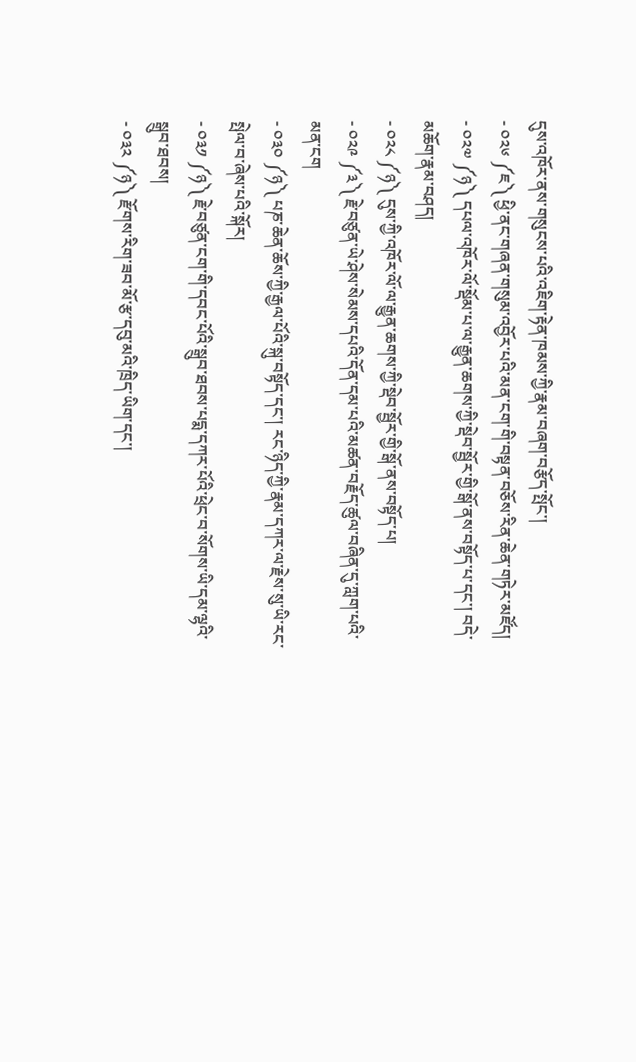དུས་འཁོར་ནས་གསུངས་པའི་འཇིག་རྟེན་ཁམས་ཀྱི་རྣམ་བཞག་བརྩོད་སྤོང་།
- ༠༢༦ ༼ཇ༽ ཕྱི་ནང་གཞན་གསུམ་འབྱོར་པའི་མན་ངག་གི་བསྟན་བཅོས་རིན་ཆེན་གཏེར་མཛོད།
- ༠༢༧ ༼ཉ༽ དཔལ་འཁོར་ལོ་སྡོམ་པ་ལ་རྒྱུན་ཆགས་ཀྱི་སྡེབ་སྦྱོར་གྱི་སྒོ་ནས་བསྟོད་པ་དང་། བདེ་མཆོག་རྣམ་བཤད།
- ༠༢༨ ༼ཉ༽ དུས་ཀྱི་འཁོར་ལོ་ལ་རྒྱུན་ཆགས་ཀྱི་སྡེབ་སྦྱོར་གྱི་སྒོ་ནས་བསྟོད་པ།
- ༠༢༩ ༼༣༽ རྗེ་བཙུན་ཡེ་ཤེས་སེམས་དཔའི་དོན་དམ་པའི་མཚན་བརྗོད་ཚུལ་བཞིན་དུ་ཀླག་པའི་མན་ངག
- ༠༣༠ ༼ཉ༽ པཎ་ཆེན་ཆོས་ཀྱི་རྒྱལ་པོའི་སྐུ་བསྟོད་དང་། རང་ཉིད་ཀྱི་རྣམ་དཀར་ལ་རྗེས་སུ་ཡི་རང་སྤེལ་བ་ཞེས་པའི་སྐོར།
- ༠༣༡ ༼ཉ༽ རྗེ་བཙུན་ངག་གི་དབང་པོའི་སྒྲུབ་ཐབས་པདྨ་དཀར་པོའི་ཕྲེང་བ་སོགས་ཡི་དམ་ལྷའི་སྒྲུབ་ཐབས།
- ༠༣༢ ༼ཉ༽ རྫོགས་རིག་ཟབ་མོ་རྩ་དབུ་མའི་ཁྲིད་ཡིག་དང་།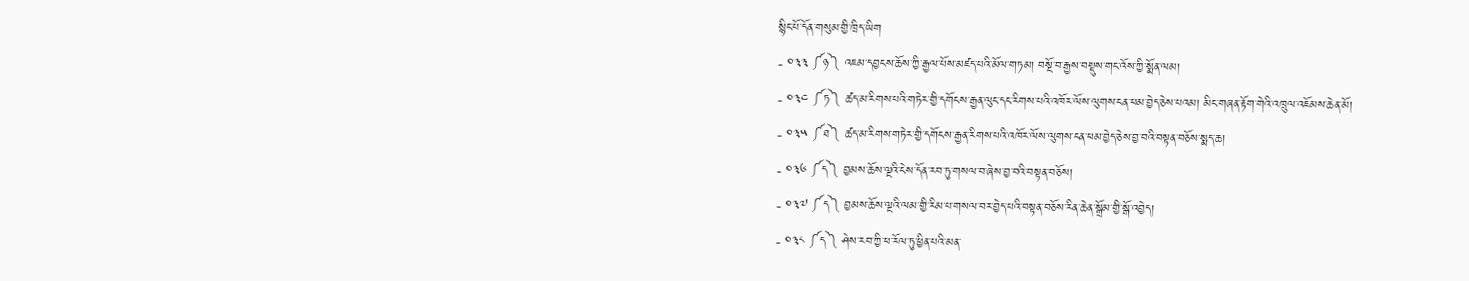སྙིང་པོ་དོན་གསུམ་གྱི་ཁྲིད་ཡིག
- ༠༣༣ ༼ཉ༽ འཇམ་དབྱངས་ཆོས་ཀྱི་རྒྱལ་པོས་མཛད་པའི་མོལ་གཏམ། བསྔོ་བ་རྒྱས་བསྡུས་གང་འོས་ཀྱི་སྨོན་ལམ།
- ༠༣༤ ༼ཏ༽ ཚད་མ་རིགས་པའི་གཏེར་གྱི་དགོངས་རྒྱན་ལུང་དང་རིགས་པའི་འཁོར་ལོས་ལུགས་ངན་ཕམ་བྱེད་ཅེས་པའམ། མིང་གཞན་རྟོག་གེའི་འཁྲུལ་འཇོམས་ཆེན་མོ།
- ༠༣༥ ༼ཐ༽ ཚད་མ་རིགས་གཏེར་གྱི་དགོངས་རྒྱན་རིགས་པའི་འཁོར་ལོས་ལུགས་ངན་ཕམ་བྱེད་ཅེས་བྱ་བའི་བསྟན་བཅོས་སྨད་ཆ།
- ༠༣༦ ༼ད༽ བྱམས་ཆོས་ལྔའི་ངེས་དོན་རབ་ཏུ་གསལ་བ་ཞེས་བྱ་བའི་བསྟན་བཅོས།
- ༠༣༧ ༼ད༽ བྱམས་ཆོས་ལྔའི་ལམ་གྱི་རིམ་པ་གསལ་བར་བྱེད་པའི་བསྟན་བཅོས་རིན་ཆེན་སྒྲོམ་གྱི་སྒོ་འབྱེད།
- ༠༣༨ ༼ད༽ ཤེས་རབ་ཀྱི་ཕ་རོལ་ཏུ་ཕྱིན་པའི་མན་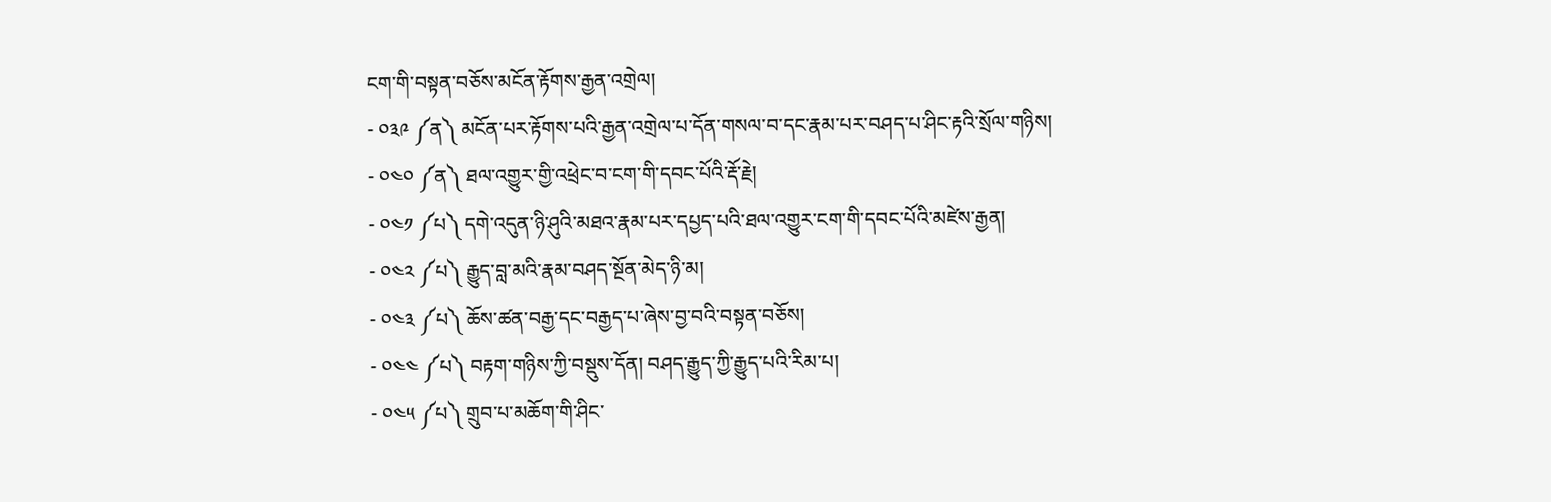ངག་གི་བསྟན་བཅོས་མངོན་རྟོགས་རྒྱན་འགྲེལ།
- ༠༣༩ ༼ན༽ མངོན་པར་རྟོགས་པའི་རྒྱན་འགྲེལ་པ་དོན་གསལ་བ་དང་རྣམ་པར་བཤད་པ་ཤིང་རྟའི་སྲོལ་གཉིས།
- ༠༤༠ ༼ན༽ ཐལ་འགྱུར་གྱི་འཕྲེང་བ་ངག་གི་དབང་པོའི་རྡོ་རྗེ།
- ༠༤༡ ༼པ༽ དགེ་འདུན་ཉི་ཤུའི་མཐའ་རྣམ་པར་དཔྱད་པའི་ཐལ་འགྱུར་ངག་གི་དབང་པོའི་མཛེས་རྒྱན།
- ༠༤༢ ༼པ༽ རྒྱུད་བླ་མའི་རྣམ་བཤད་སྔོན་མེད་ཉི་མ།
- ༠༤༣ ༼པ༽ ཆོས་ཚན་བརྒྱ་དང་བརྒྱད་པ་ཞེས་བྱ་བའི་བསྟན་བཅོས།
- ༠༤༤ ༼པ༽ བརྟག་གཉིས་ཀྱི་བསྡུས་དོན། བཤད་རྒྱུད་ཀྱི་རྒྱུད་པའི་རིམ་པ།
- ༠༤༥ ༼པ༽ གྲུབ་པ་མཆོག་གི་ཤིང་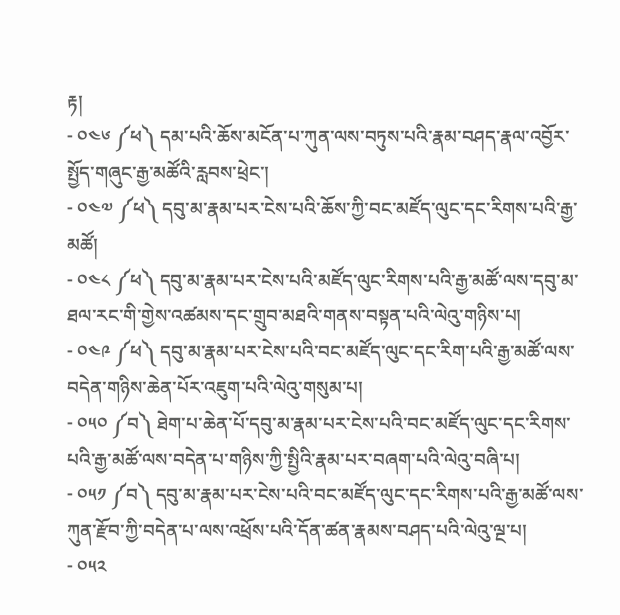རྟ།
- ༠༤༦ ༼ཕ༽ དམ་པའི་ཆོས་མངོན་པ་ཀུན་ལས་བཏུས་པའི་རྣམ་བཤད་རྣལ་འབྱོར་སྤྱོད་གཞུང་རྒྱ་མཚོའི་རླབས་ཕྲེང་།
- ༠༤༧ ༼ཕ༽ དབུ་མ་རྣམ་པར་ངེས་པའི་ཆོས་ཀྱི་བང་མཛོད་ལུང་དང་རིགས་པའི་རྒྱ་མཚོ།
- ༠༤༨ ༼ཕ༽ དབུ་མ་རྣམ་པར་ངེས་པའི་མཛོད་ལུང་རིགས་པའི་རྒྱ་མཚོ་ལས་དབུ་མ་ཐལ་རང་གི་གྱེས་འཚམས་དང་གྲུབ་མཐའི་གནས་བསྟན་པའི་ལེའུ་གཉིས་པ།
- ༠༤༩ ༼ཕ༽ དབུ་མ་རྣམ་པར་ངེས་པའི་བང་མཛོད་ལུང་དང་རིག་པའི་རྒྱ་མཚོ་ལས་བདེན་གཉིས་ཆེན་པོར་འཇུག་པའི་ལེའུ་གསུམ་པ།
- ༠༥༠ ༼བ༽ ཐེག་པ་ཆེན་པོ་དབུ་མ་རྣམ་པར་ངེས་པའི་བང་མཛོད་ལུང་དང་རིགས་པའི་རྒྱ་མཚོ་ལས་བདེན་པ་གཉིས་ཀྱི་སྤྱིའི་རྣམ་པར་བཞག་པའི་ལེའུ་བཞི་པ།
- ༠༥༡ ༼བ༽ དབུ་མ་རྣམ་པར་ངེས་པའི་བང་མཛོད་ལུང་དང་རིགས་པའི་རྒྱ་མཚོ་ལས་ཀུན་རྫོབ་ཀྱི་བདེན་པ་ལས་འཕྲོས་པའི་དོན་ཚན་རྣམས་བཤད་པའི་ལེའུ་ལྔ་པ།
- ༠༥༢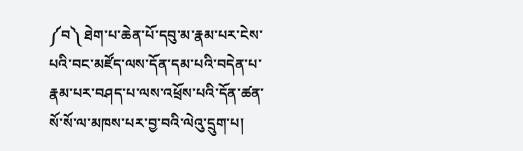༼བ༽ ཐེག་པ་ཆེན་པོ་དབུ་མ་རྣམ་པར་ངེས་པའི་བང་མཛོད་ལས་དོན་དམ་པའི་བདེན་པ་རྣམ་པར་བཤད་པ་ལས་འཕྲོས་པའི་དོན་ཚན་སོ་སོ་ལ་མཁས་པར་བྱ་བའི་ལེའུ་དྲུག་པ།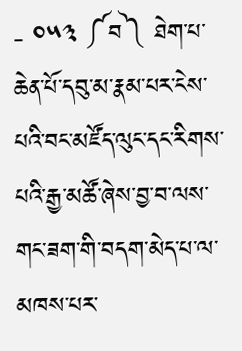- ༠༥༣ ༼བ༽ ཐེག་པ་ཆེན་པོ་དབུ་མ་རྣམ་པར་ངེས་པའི་བང་མཛོད་ལུང་དང་རིགས་པའི་རྒྱ་མཚོ་ཞེས་བྱ་བ་ལས་གང་ཟག་གི་བདག་མེད་པ་ལ་མཁས་པར་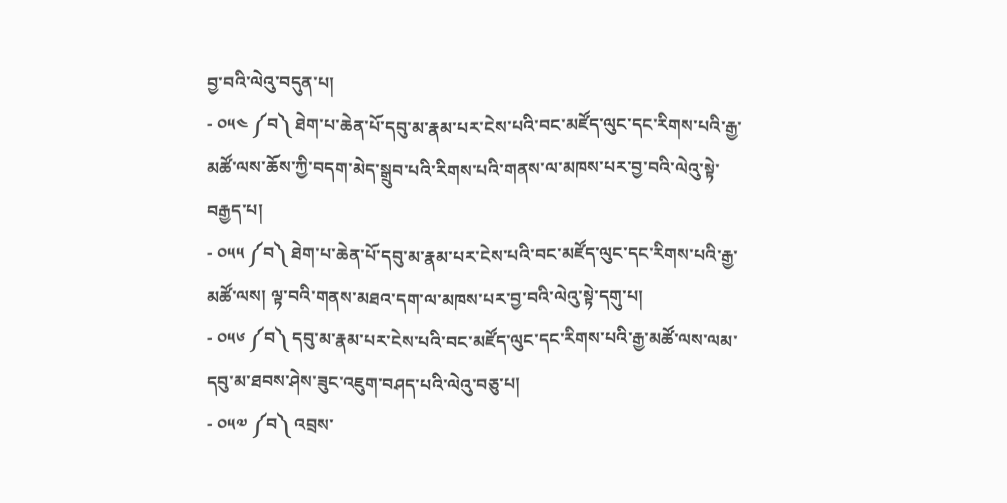བྱ་བའི་ལེའུ་བདུན་པ།
- ༠༥༤ ༼བ༽ ཐེག་པ་ཆེན་པོ་དབུ་མ་རྣམ་པར་ངེས་པའི་བང་མཛོད་ལུང་དང་རིགས་པའི་རྒྱ་མཚོ་ལས་ཆོས་ཀྱི་བདག་མེད་སྒྲུབ་པའི་རིགས་པའི་གནས་ལ་མཁས་པར་བྱ་བའི་ལེའུ་སྟེ་བརྒྱད་པ།
- ༠༥༥ ༼བ༽ ཐེག་པ་ཆེན་པོ་དབུ་མ་རྣམ་པར་ངེས་པའི་བང་མཛོད་ལུང་དང་རིགས་པའི་རྒྱ་མཚོ་ལས། ལྟ་བའི་གནས་མཐའ་དག་ལ་མཁས་པར་བྱ་བའི་ལེའུ་སྟེ་དགུ་པ།
- ༠༥༦ ༼བ༽ དབུ་མ་རྣམ་པར་ངེས་པའི་བང་མཛོད་ལུང་དང་རིགས་པའི་རྒྱ་མཚོ་ལས་ལམ་དབུ་མ་ཐབས་ཤེས་ཟུང་འཇུག་བཤད་པའི་ལེའུ་བཅུ་པ།
- ༠༥༧ ༼བ༽ འབྲས་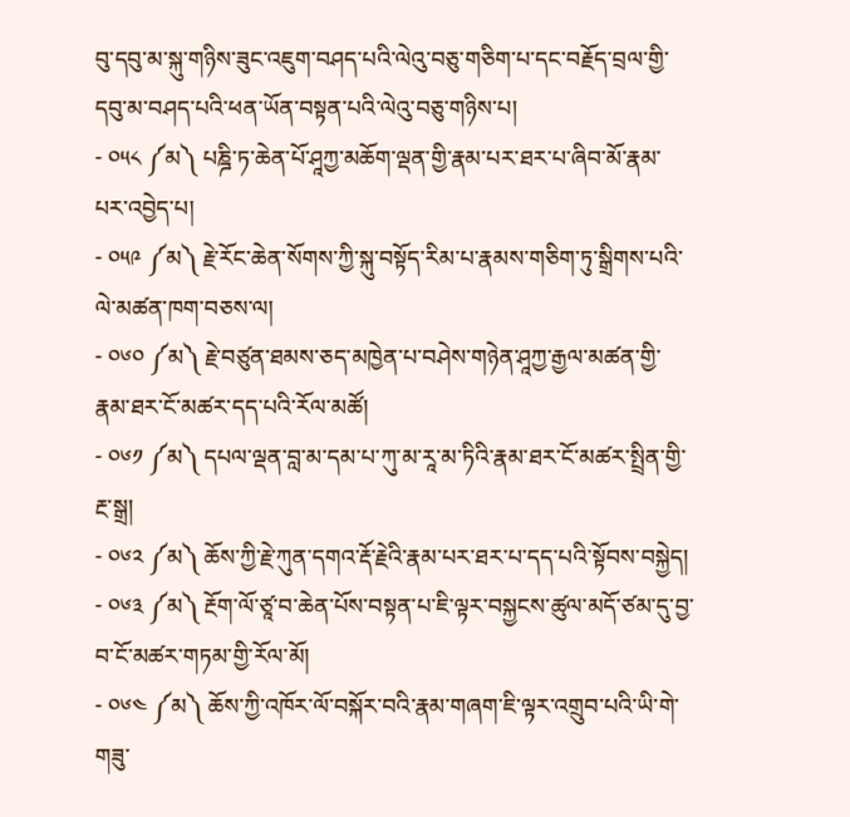བུ་དབུ་མ་སྐུ་གཉིས་ཟུང་འཇུག་བཤད་པའི་ལེའུ་བཅུ་གཅིག་པ་དང་བརྗོད་བྲལ་གྱི་དབུ་མ་བཤད་པའི་ཕན་ཡོན་བསྟན་པའི་ལེའུ་བཅུ་གཉིས་པ།
- ༠༥༨ ༼མ༽ པཎྜི་ཏ་ཆེན་པོ་ཤཱཀྱ་མཆོག་ལྡན་གྱི་རྣམ་པར་ཐར་པ་ཞིབ་མོ་རྣམ་པར་འབྱེད་པ།
- ༠༥༩ ༼མ༽ རྗེ་རོང་ཆེན་སོགས་ཀྱི་སྐུ་བསྟོད་རིམ་པ་རྣམས་གཅིག་ཏུ་སྒྲིགས་པའི་ལེ་མཚན་ཁག་བཅས་ལ།
- ༠༦༠ ༼མ༽ རྗེ་བཙུན་ཐམས་ཅད་མཁྱེན་པ་བཤེས་གཉེན་ཤཱཀྱ་རྒྱལ་མཚན་གྱི་རྣམ་ཐར་ངོ་མཚར་དད་པའི་རོལ་མཚོ།
- ༠༦༡ ༼མ༽ དཔལ་ལྡན་བླ་མ་དམ་པ་ཀུ་མ་རཱ་མ་ཏིའི་རྣམ་ཐར་ངོ་མཚར་སྤྲིན་གྱི་རྔ་སྒྲ།
- ༠༦༢ ༼མ༽ ཆོས་ཀྱི་རྗེ་ཀུན་དགའ་རྡོ་རྗེའི་རྣམ་པར་ཐར་པ་དད་པའི་སྟོབས་བསྐྱེད།
- ༠༦༣ ༼མ༽ རྔོག་ལོ་ཙཱ་བ་ཆེན་པོས་བསྟན་པ་ཇི་ལྟར་བསྐྱངས་ཚུལ་མདོ་ཙམ་དུ་བྱ་བ་ངོ་མཚར་གཏམ་གྱི་རོལ་མོ།
- ༠༦༤ ༼མ༽ ཆོས་ཀྱི་འཁོར་ལོ་བསྐོར་བའི་རྣམ་གཞག་ཇི་ལྟར་འགྲུབ་པའི་ཡི་གེ་གཟུ་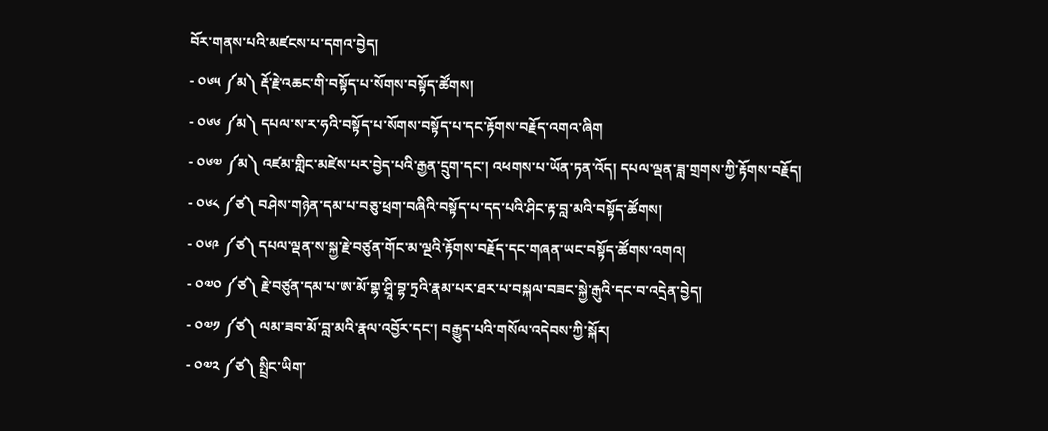བོར་གནས་པའི་མཛངས་པ་དགའ་བྱེད།
- ༠༦༥ ༼མ༽ རྡོ་རྗེ་འཆང་གི་བསྟོད་པ་སོགས་བསྟོད་ཚོགས།
- ༠༦༦ ༼མ༽ དཔལ་ས་ར་ཧའི་བསྟོད་པ་སོགས་བསྟོད་པ་དང་རྟོགས་བརྗོད་འགའ་ཞིག
- ༠༦༧ ༼མ༽ འཛམ་གླིང་མཛེས་པར་བྱེད་པའི་རྒྱན་དྲུག་དང་། འཕགས་པ་ཡོན་ཏན་འོད། དཔལ་ལྡན་ཟླ་གྲགས་ཀྱི་རྟོགས་བརྗོད།
- ༠༦༨ ༼ཙ༽ བཤེས་གཉེན་དམ་པ་བཅུ་ཕྲག་བཞིའི་བསྟོད་པ་དད་པའི་ཤིང་རྟ་བླ་མའི་བསྟོད་ཚོགས།
- ༠༦༩ ༼ཙ༽ དཔལ་ལྡན་ས་སྐྱ་རྗེ་བཙུན་གོང་མ་ལྔའི་རྟོགས་བརྗོད་དང་གཞན་ཡང་བསྟོད་ཚོགས་འགའ།
- ༠༧༠ ༼ཙ༽ རྗེ་བཙུན་དམ་པ་ཨ་མོ་གྷ་ཤྲཱི་བྷ་ཏྲའི་རྣམ་པར་ཐར་པ་བསྐལ་བཟང་སྐྱེ་རྒུའི་དང་བ་འདྲེན་བྱེད།
- ༠༧༡ ༼ཙ༽ ལམ་ཟབ་མོ་བླ་མའི་རྣལ་འབྱོར་དང་། བརྒྱུད་པའི་གསོལ་འདེབས་ཀྱི་སྐོར།
- ༠༧༢ ༼ཙ༽ སྤྲིང་ཡིག་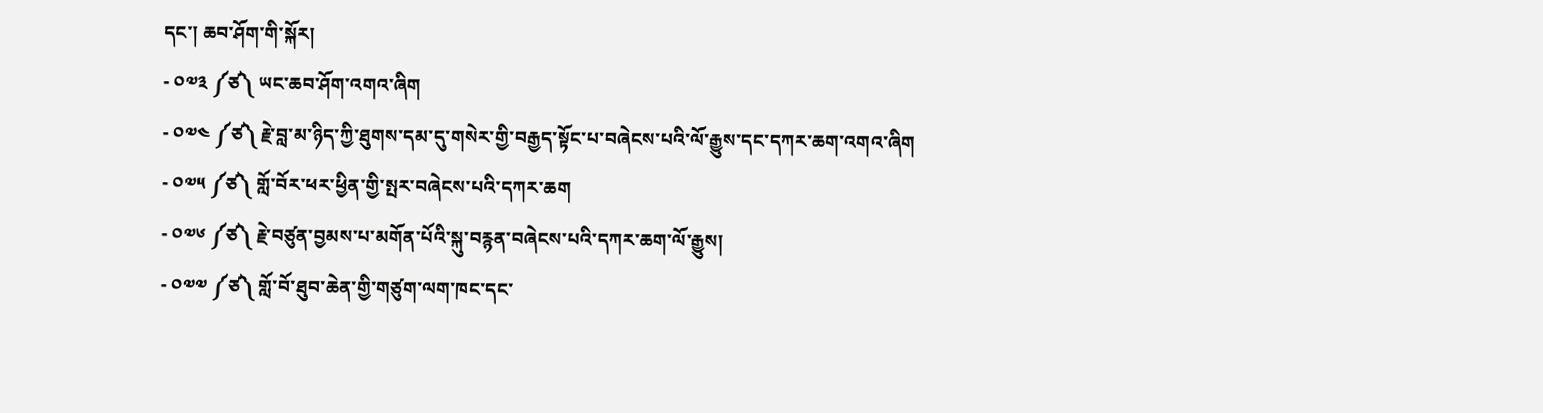དང་། ཆབ་ཤོག་གི་སྐོར།
- ༠༧༣ ༼ཙ༽ ཡང་ཆབ་ཤོག་འགའ་ཞིག
- ༠༧༤ ༼ཙ༽ རྗེ་བླ་མ་ཉིད་ཀྱི་ཐུགས་དམ་དུ་གསེར་གྱི་བརྒྱད་སྟོང་པ་བཞེངས་པའི་ལོ་རྒྱུས་དང་དཀར་ཆག་འགའ་ཞིག
- ༠༧༥ ༼ཙ༽ གློ་བོར་ཕར་ཕྱིན་གྱི་སྤར་བཞེངས་པའི་དཀར་ཆག
- ༠༧༦ ༼ཙ༽ རྗེ་བཙུན་བྱམས་པ་མགོན་པོའི་སྐུ་བརྙན་བཞེངས་པའི་དཀར་ཆག་ལོ་རྒྱུས།
- ༠༧༧ ༼ཙ༽ གློ་བོ་ཐུབ་ཆེན་གྱི་གཙུག་ལག་ཁང་དང་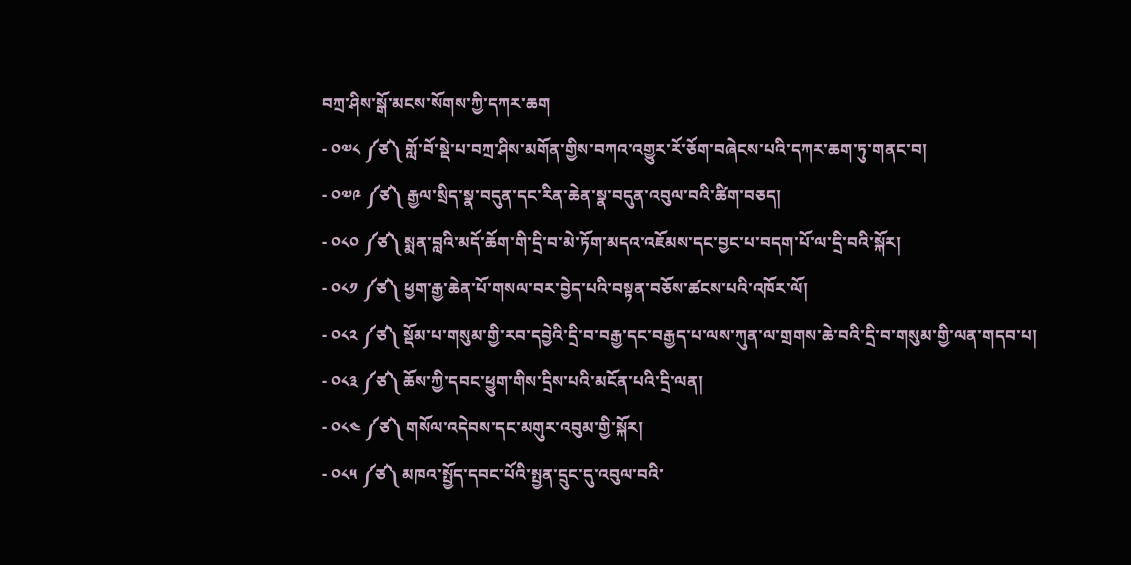བཀྲ་ཤིས་སྒོ་མངས་སོགས་ཀྱི་དཀར་ཆག
- ༠༧༨ ༼ཙ༽ གློ་བོ་སྡེ་པ་བཀྲ་ཤིས་མགོན་གྱིས་བཀའ་འགྱུར་རོ་ཅོག་བཞེངས་པའི་དཀར་ཆག་ཏུ་གནང་བ།
- ༠༧༩ ༼ཙ༽ རྒྱལ་སྲིད་སྣ་བདུན་དང་རིན་ཆེན་སྣ་བདུན་འབུལ་བའི་ཚིག་བཅད།
- ༠༨༠ ༼ཙ༽ སྨན་བླའི་མདོ་ཆོག་གི་དྲི་བ་མེ་ཏོག་མདའ་འཇོམས་དང་བྱང་པ་བདག་པོ་ལ་དྲི་བའི་སྐོར།
- ༠༨༡ ༼ཙ༽ ཕྱག་རྒྱ་ཆེན་པོ་གསལ་བར་བྱེད་པའི་བསྟན་བཅོས་ཚངས་པའི་འཁོར་ལོ།
- ༠༨༢ ༼ཙ༽ སྡོམ་པ་གསུམ་གྱི་རབ་དབྱེའི་དྲི་བ་བརྒྱ་དང་བརྒྱད་པ་ལས་ཀུན་ལ་གྲགས་ཆེ་བའི་དྲི་བ་གསུམ་གྱི་ལན་གདབ་པ།
- ༠༨༣ ༼ཙ༽ ཆོས་ཀྱི་དབང་ཕྱུག་གིས་དྲིས་པའི་མངོན་པའི་དྲི་ལན།
- ༠༨༤ ༼ཙ༽ གསོལ་འདེབས་དང་མགུར་འབུམ་གྱི་སྐོར།
- ༠༨༥ ༼ཙ༽ མཁའ་སྤྱོད་དབང་པོའི་སྤྱན་དྲུང་དུ་འབུལ་བའི་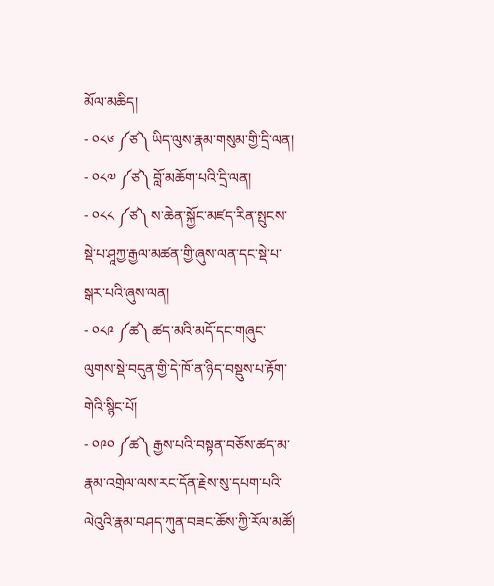མོལ་མཆིད།
- ༠༨༦ ༼ཙ༽ ཡིད་ལུས་རྣམ་གསུམ་གྱི་དྲི་ལན།
- ༠༨༧ ༼ཙ༽ བློ་མཆོག་པའི་དྲི་ལན།
- ༠༨༨ ༼ཙ༽ ས་ཆེན་སྐྱོང་མཛད་རིན་སྤུངས་སྡེ་པ་ཤཱཀྱ་རྒྱལ་མཚན་གྱི་ཞུས་ལན་དང་སྡེ་པ་སྒར་པའི་ཞུས་ལན།
- ༠༨༩ ༼ཚ༽ ཚད་མའི་མདོ་དང་གཞུང་ལུགས་སྡེ་བདུན་གྱི་དེ་ཁོ་ན་ཉིད་བསྡུས་པ་རྟོག་གེའི་སྙིང་པོ།
- ༠༩༠ ༼ཚ༽ རྒྱས་པའི་བསྟན་བཅོས་ཚད་མ་རྣམ་འགྲེལ་ལས་རང་དོན་རྗེས་སུ་དཔག་པའི་ལེའུའི་རྣམ་བཤད་ཀུན་བཟང་ཆོས་ཀྱི་རོལ་མཚོ།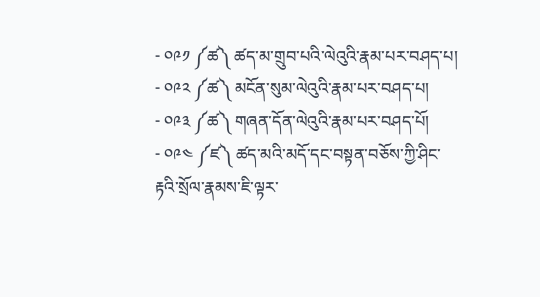- ༠༩༡ ༼ཚ༽ ཚད་མ་གྲུབ་པའི་ལེའུའི་རྣམ་པར་བཤད་པ།
- ༠༩༢ ༼ཚ༽ མངོན་སུམ་ལེའུའི་རྣམ་པར་བཤད་པ།
- ༠༩༣ ༼ཚ༽ གཞན་དོན་ལེའུའི་རྣམ་པར་བཤད་པོ།
- ༠༩༤ ༼ཛ༽ ཚད་མའི་མདོ་དང་བསྟན་བཅོས་ཀྱི་ཤིང་རྟའི་སྲོལ་རྣམས་ཇི་ལྟར་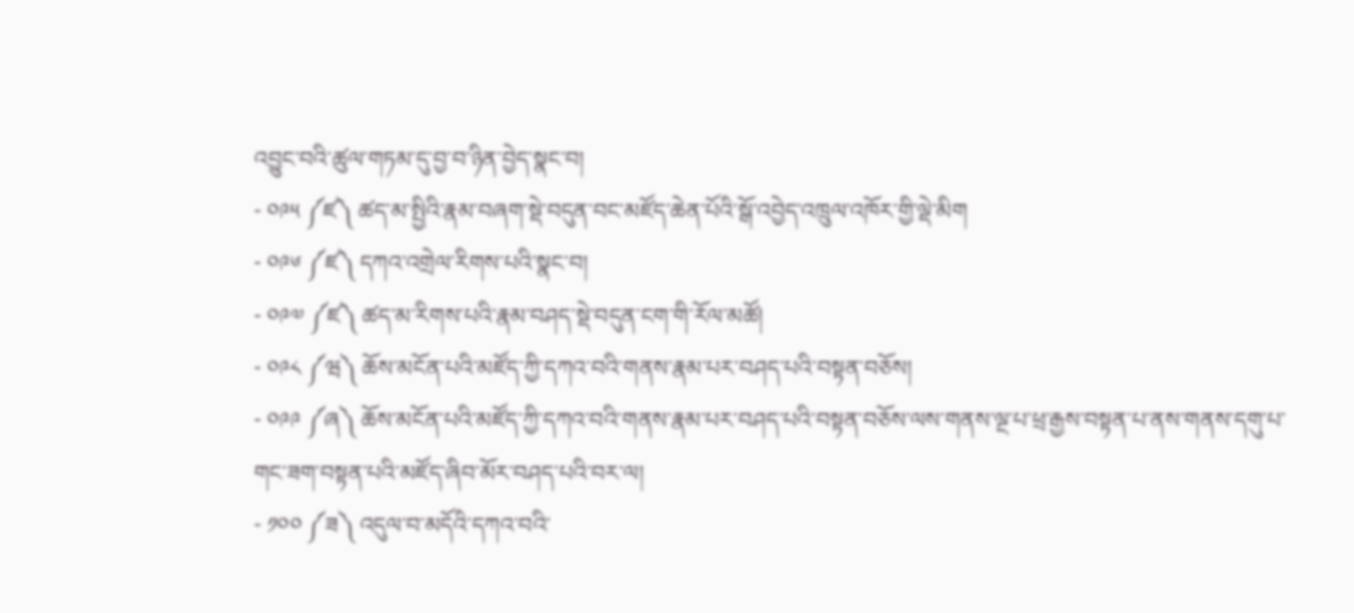འབྱུང་བའི་ཚུལ་གཏམ་དུ་བྱ་བ་ཉིན་བྱེད་སྣང་བ།
- ༠༩༥ ༼ཛ༽ ཚད་མ་སྤྱིའི་རྣམ་བཞག་སྡེ་བདུན་བང་མཛོད་ཆེན་པོའི་སྒོ་འབྱེད་འཁྲུལ་འཁོར་གྱི་ལྡེ་མིག
- ༠༩༦ ༼ཛ༽ དཀའ་འགྲེལ་རིགས་པའི་སྣང་བ།
- ༠༩༧ ༼ཛ༽ ཚད་མ་རིགས་པའི་རྣམ་བཤད་སྡེ་བདུན་ངག་གི་རོལ་མཚོ།
- ༠༩༨ ༼ཝ༽ ཆོས་མངོན་པའི་མཛོད་ཀྱི་དཀའ་བའི་གནས་རྣམ་པར་བཤད་པའི་བསྟན་བཅོས།
- ༠༩༩ ༼ཞ༽ ཆོས་མངོན་པའི་མཛོད་ཀྱི་དཀའ་བའི་གནས་རྣམ་པར་བཤད་པའི་བསྟན་བཅོས་ལས་གནས་ལྔ་པ་ཕྲ་རྒྱས་བསྟན་པ་ནས་གནས་དགུ་པ་གང་ཟག་བསྟན་པའི་མཛོད་ཞིབ་མོར་བཤད་པའི་བར་ལ།
- ༡༠༠ ༼ཟ༽ འདུལ་བ་མདོའི་དཀའ་བའི་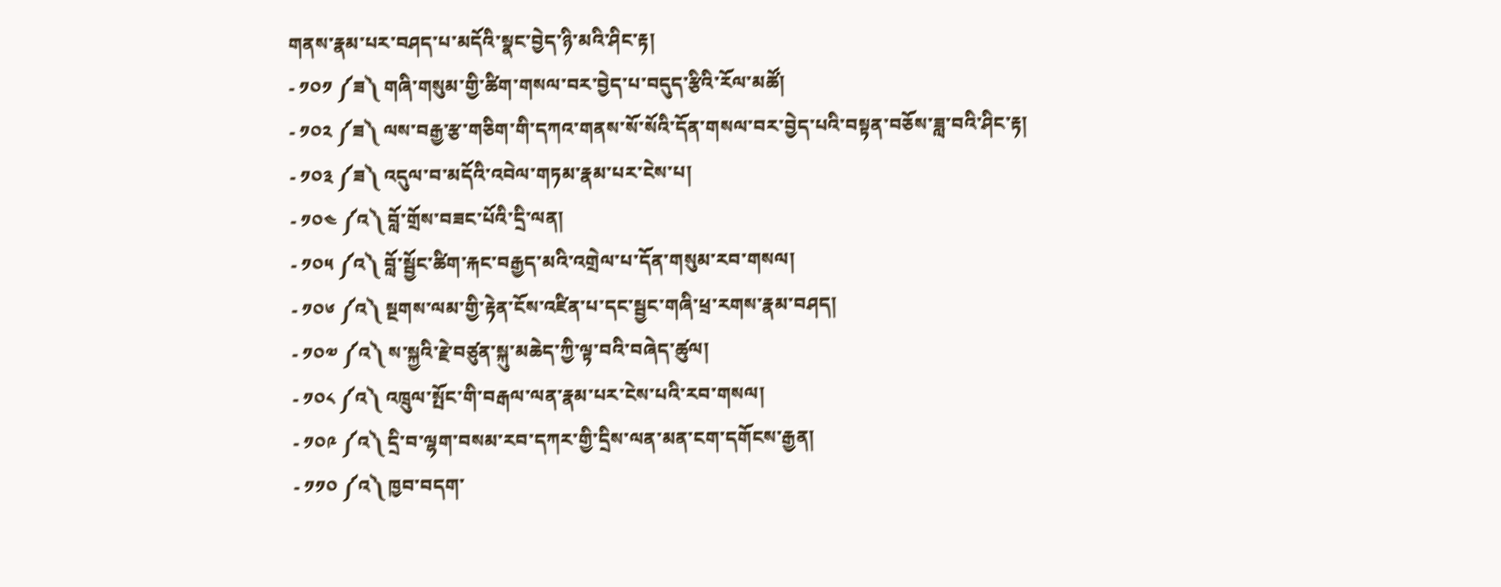གནས་རྣམ་པར་བཤད་པ་མདོའི་སྣང་བྱེད་ཉི་མའི་ཤིང་རྟ།
- ༡༠༡ ༼ཟ༽ གཞི་གསུམ་གྱི་ཚིག་གསལ་བར་བྱེད་པ་བདུད་རྩིའི་རོལ་མཚོ།
- ༡༠༢ ༼ཟ༽ ལས་བརྒྱ་རྩ་གཅིག་གི་དཀའ་གནས་སོ་སོའི་དོན་གསལ་བར་བྱེད་པའི་བསྟན་བཅོས་ཟླ་བའི་ཤིང་རྟ།
- ༡༠༣ ༼ཟ༽ འདུལ་བ་མདོའི་འབེལ་གཏམ་རྣམ་པར་ངེས་པ།
- ༡༠༤ ༼འ༽ བློ་གྲོས་བཟང་པོའི་དྲི་ལན།
- ༡༠༥ ༼འ༽ བློ་སྦྱོང་ཚིག་རྐང་བརྒྱད་མའི་འགྲེལ་པ་དོན་གསུམ་རབ་གསལ།
- ༡༠༦ ༼འ༽ སྔགས་ལམ་གྱི་རྟེན་ངོས་འཛིན་པ་དང་སྦྱང་གཞི་ཕྲ་རགས་རྣམ་བཤད།
- ༡༠༧ ༼འ༽ ས་སྐྱའི་རྗེ་བཙུན་སྐུ་མཆེད་ཀྱི་ལྟ་བའི་བཞེད་ཚུལ།
- ༡༠༨ ༼འ༽ འཁྲུལ་སྤོང་གི་བརྒལ་ལན་རྣམ་པར་ངེས་པའི་རབ་གསལ།
- ༡༠༩ ༼འ༽ དྲི་བ་ལྷག་བསམ་རབ་དཀར་གྱི་དྲིས་ལན་མན་ངག་དགོངས་རྒྱན།
- ༡༡༠ ༼འ༽ ཁྱབ་བདག་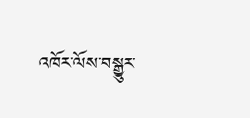འཁོར་ལོས་བསྒྱུར་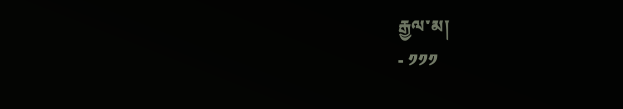རྒྱལ་མ།
- ༡༡༡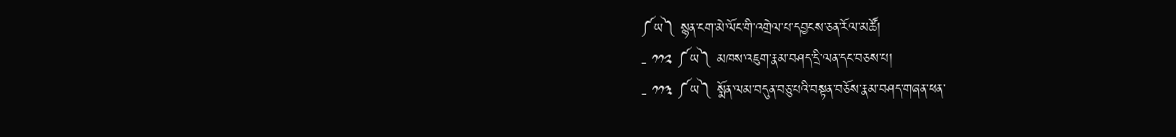༼ཡ༽ སྙན་ངག་མེ་ལོང་གི་འགྲེལ་པ་དབྱངས་ཅན་རོལ་མཚོ།
- ༡༡༢ ༼ཡ༽ མཁས་འཇུག་རྣམ་བཤད་དྲི་ལན་དང་བཅས་པ།
- ༡༡༣ ༼ཡ༽ སྨོན་ལམ་བདུན་བཅུ་པའི་བསྟན་བཅོས་རྣམ་བཤད་གཞན་ཕན་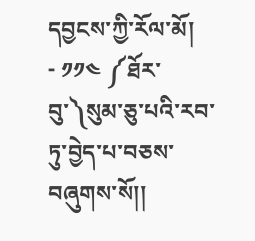དབྱངས་ཀྱི་རོལ་མོ།
- ༡༡༤ ༼ཐོར་བུ་༽སུམ་ཅུ་པའི་རབ་ཏུ་བྱེད་པ་བཅས་བཞུགས་སོ།།